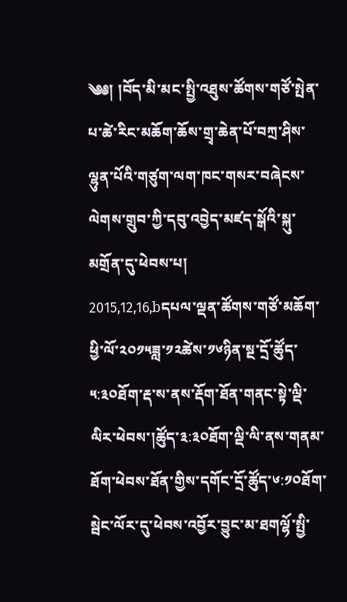༄༅། །བོད་མི་མང་སྤྱི་འཐུས་ཚོགས་གཙོ་སྤེན་པ་ཚེ་རིང་མཆོག་ཆོས་གྲྭ་ཆེན་པོ་བཀྲ་ཤིས་ལྷུན་པོའི་གཙུག་ལག་ཁང་གསར་བཞེངས་ལེགས་གྲུབ་ཀྱི་དབུ་འབྱེད་མཛད་སྒོའི་སྐུ་མགྲོན་དུ་ཕེབས་པ།
2015,12,16,bདཔལ་ལྡན་ཚོགས་གཙོ་མཆོག་ཕྱི་ལོ་༢༠༡༥ཟླ་༡༢ཚེས་༡༦ཉིན་སྔ་དྲོ་ཚོུད་༥:༣༠ཐོག་རྡ་ས་ནས་རྡོག་ཐོན་གནང་སྟེ་ལྡི་ལིར་ཕེབས་།ཚོུད་༣:༣༠ཐོག་ལྡི་ལི་ནས་གནམ་ཐོག་ཕེབས་ཐོན་གྱིས་དགོང་དྲོ་ཚོུད་༦:༡༠ཐོག་སྦེང་ལོར་དུ་ཕེབས་འབྱོར་བྱུང་མ་ཐགལྷོ་སྤྱི་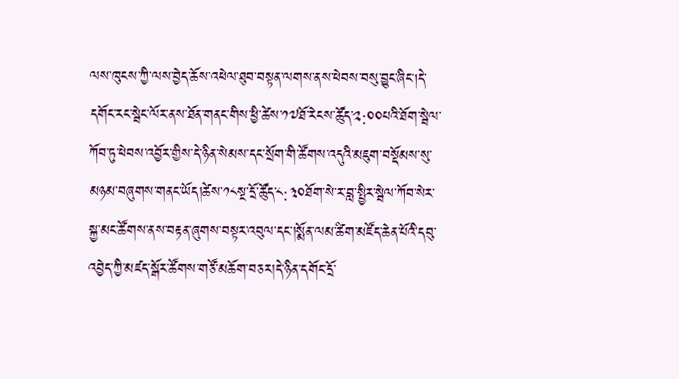ལས་ཁུངས་ཀྱི་ལས་བྱེད་ཆོས་འཕེལ་ཐུབ་བསྟན་ལགས་ནས་ཕེབས་བསུ་བྱུང་ཞིང།དེ་དགོང་རང་སྦེང་ལོར་ནས་ཐོན་གནང་གིས་ཕྱི་ཚེས་༡༧ཐོ་རེངས་ཚོུད་༢:༠༠པའི་ཐོག་སྦེལ་ཀོབ་ཏུ་ཕེབས་འབྱོར་གྱིས་དེ་ཉིན་སེམས་དང་སྲོག་གི་ཚོགས་འདུའི་མཇུག་བསྡོམས་སུ་མཉམ་བཞུགས་གནང་ཡོད།ཚེས་༡༨སྔ་དྲོ་ཚོུད་༨:༣༠ཐོག་སེ་ར་བླ་སྤྱིར་སྦེལ་ཀོབ་སེར་སྐྱ་མང་ཚོགས་ནས་བརྟན་ཞུགས་བསྟར་འབུལ་དང་།སྨོན་ལམ་ཚིག་མཛོད་ཆེན་པོའི་དབུ་འབྱེད་ཀྱི་མཛད་སྒོར་ཚོགས་གཙོ་མཆོག་བཅར།དེ་ཉིན་དགོང་དྲོ་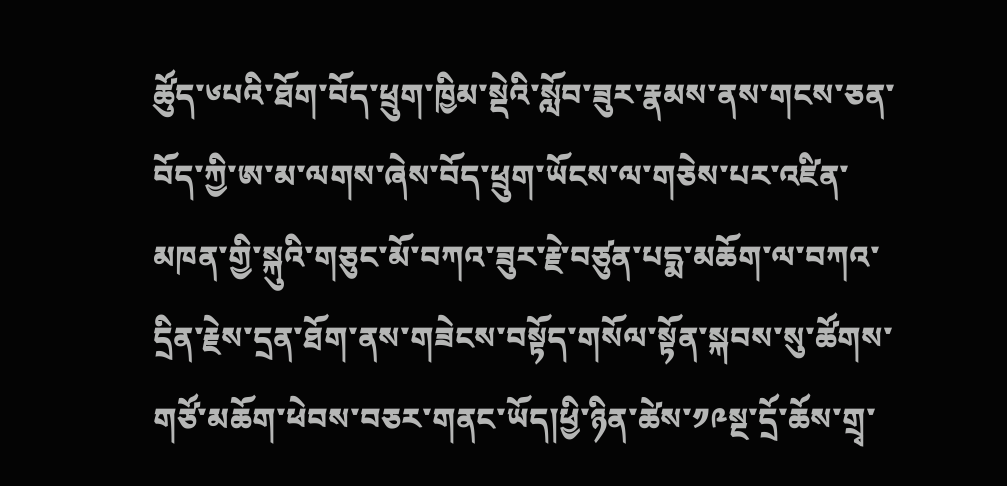ཚོུད་༦པའི་ཐོག་བོད་ཕྲུག་ཁྱིམ་སྡེའི་སློབ་ཟུར་རྣམས་ནས་གངས་ཅན་བོད་ཀྱི་ཨ་མ་ལགས་ཞེས་བོད་ཕྲུག་ཡོངས་ལ་གཅེས་པར་འཛིན་མཁན་གྱི་སྐུའི་གཅུང་མོ་བཀའ་ཟུར་རྗེ་བཙུན་པདྨ་མཆོག་ལ་བཀའ་དྲིན་རྗེས་དྲན་ཐོག་ནས་གཟེངས་བསྟོད་གསོལ་སྟོན་སྐབས་སུ་ཚོགས་གཙོ་མཆོག་ཕེབས་བཅར་གནང་ཡོད།ཕྱི་ཉིན་ཚེས་༡༩སྔ་དྲོ་ཆོས་གྲྭ་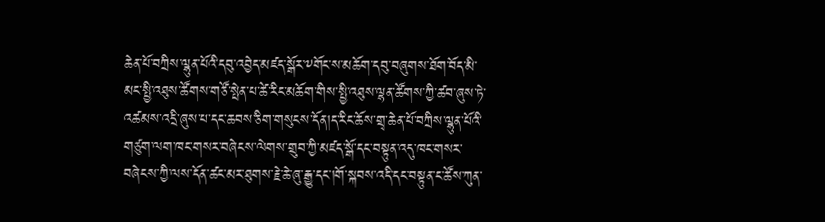ཆེན་པོ་བཀྲིས་ལྷུན་པོའི་དབུ་འབྱེད་མཛད་སྒོར་༸གོང་ས་མཆོག་དབུ་བཞུགས་ཐོག་བོད་མི་མང་སྤྱི་འཐུས་ཚོགས་གཙོ་སྤེན་པ་ཚེ་རིང་མཆོག་གིས་སྤྱི་འཐུས་ལྷན་ཚོགས་ཀྱི་ཚབ་ཞུས་ཏེ་འཚམས་འདྲི་ཞུས་པ་དང་ཆབས་ཅིག་གསུངས་དོན།ད་རིང་ཆོས་གྲྭ་ཆེན་པོ་བཀྲིས་ལྷུན་པོའི་གཙུག་ལག་ཁང་གསར་བཞེངས་ལེགས་གྲུབ་ཀྱི་མཛད་སྒོ་དང་བསྟུན་འདུ་ཁང་གསར་བཞེངས་ཀྱི་ལས་དོན་ཚང་མར་ཐུགས་རྗེ་ཆེ་ཞུ་རྒྱུ་དང་།གོ་སྐབས་འདི་དང་བསྟུན་ང་ཚོས་ཀུན་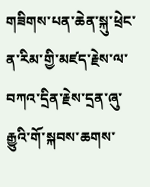གཟིགས་པན་ཆེན་སྐུ་ཕྲེང་ན་རིམ་གྱི་མཛད་རྗེས་ལ་བཀའ་དྲིན་རྗེས་དྲན་ཞུ་རྒྱུའི་གོ་སྐབས་ཆགས་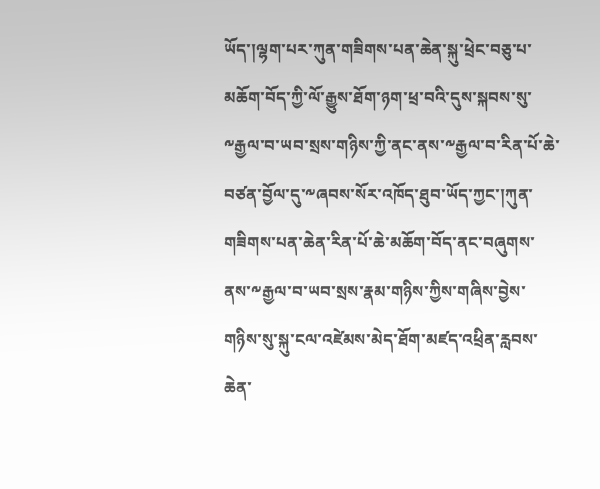ཡོད་།ལྷག་པར་ཀུན་གཟིགས་པན་ཆེན་སྐུ་ཕྲེང་བཅུ་པ་མཆོག་བོད་ཀྱི་ལོ་རྒྱུས་ཐོག་ཉག་ཕྲ་བའི་དུས་སྐབས་སུ་༸རྒྱལ་བ་ཡབ་སྲས་གཉིས་ཀྱི་ནང་ནས་༸རྒྱལ་བ་རིན་པོ་ཆེ་བཙན་བྱོལ་དུ་༸ཞབས་སོར་འཁོད་ཐུབ་ཡོད་ཀྱང་།ཀུན་གཟིགས་པན་ཆེན་རིན་པོ་ཆེ་མཆོག་བོད་ནང་བཞུགས་ནས་༸རྒྱལ་བ་ཡབ་སྲས་རྣམ་གཉིས་ཀྱིས་གཞིས་བྱེས་གཉིས་སུ་སྐུ་ངལ་འཛེམས་མེད་ཐོག་མཛད་འཕྲིན་རླབས་ཆེན་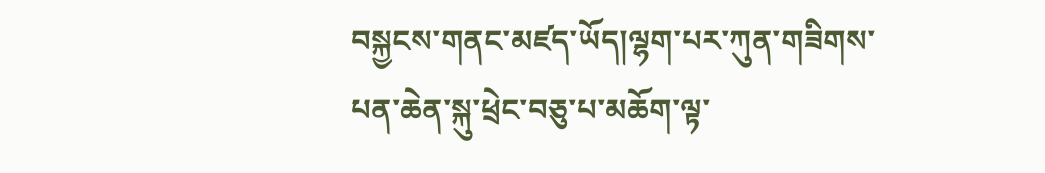བསྐྱངས་གནང་མཛད་ཡོད།ལྷག་པར་ཀུན་གཟིགས་པན་ཆེན་སྐུ་ཕྲེང་བཅུ་པ་མཆོག་ལྟ་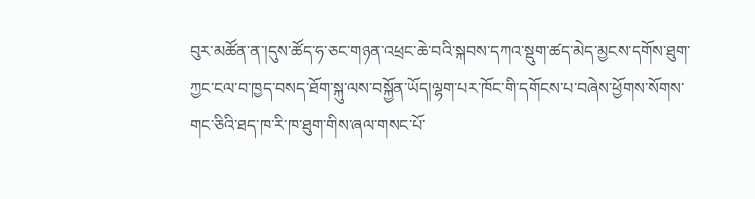བུར་མཚོན་ན་།དུས་ཚོད་ཧ་ཅང་གཉན་འཕྲང་ཆེ་བའི་སྐབས་དཀའ་སྡུག་ཚད་མེད་མྱངས་དགོས་ཐུག་ཀྱང་ངལ་བ་ཁྱད་བསད་ཐོག་སྐུ་ལས་བསྐྱོན་ཡོད།ལྷག་པར་ཁོང་གི་དགོངས་པ་བཞེས་ཕྱོགས་སོགས་གང་ཅིའི་ཐད་ཁ་རི་ཁ་ཐུག་གིས་ཞལ་གསང་པོ་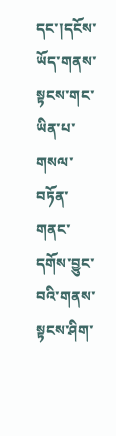དང་།དངོས་ཡོད་གནས་སྟངས་གང་ཡིན་པ་གསལ་བཏོན་གནང་དགོས་བྱུང་བའི་གནས་སྟངས་ཤིག་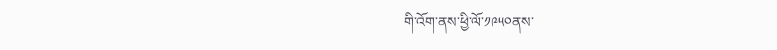གི་འོག་ནས་ཕྱི་ལོ་༡༩༥༠ནས་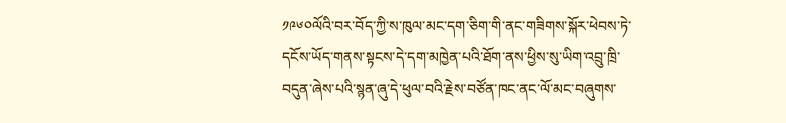༡༩༦༠ལོའི་བར་བོད་ཀྱི་ས་ཁུལ་མང་དག་ཅིག་གི་ནང་གཟིགས་སྐོར་ཕེབས་ཏེ་དངོས་ཡོད་གནས་སྟངས་དེ་དག་མཁྱེན་པའི་ཐོག་ནས་ཕྱིས་སུ་ཡིག་འབྲུ་ཁྲི་བདུན་ཞེས་པའི་སྙན་ཞུ་དེ་ཕུལ་བའི་རྗེས་བཙོན་ཁང་ནང་ལོ་མང་བཞུགས་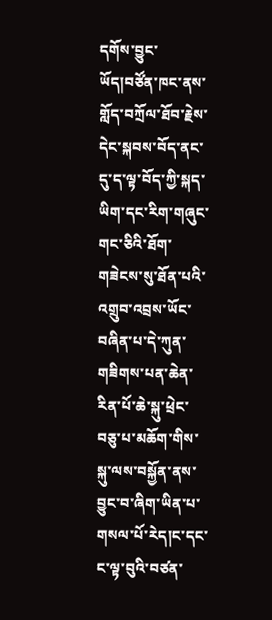དགོས་བྱུང་ཡོད།བཙོན་ཁང་ནས་གློད་བཀྲོལ་ཐོབ་རྗེས་དེང་སྐབས་བོད་ནང་དུ་ད་ལྟ་བོད་ཀྱི་སྐད་ཡིག་དང་རིག་གཞུང་གང་ཅིའི་ཐོག་གཟེངས་སུ་ཐོན་པའི་འགྲུབ་འབྲས་ཡོང་བཞིན་པ་དེ་ཀུན་གཟིགས་པན་ཆེན་རིན་པོ་ཆེ་སྐུ་ཕྲེང་བཅུ་པ་མཆོག་གིས་སྐུ་ལས་བསྐྱོན་ནས་བྱུང་བ་ཞིག་ཡིན་པ་གསལ་པོ་རེད།ང་དང་ང་ལྟ་བུའི་བཙན་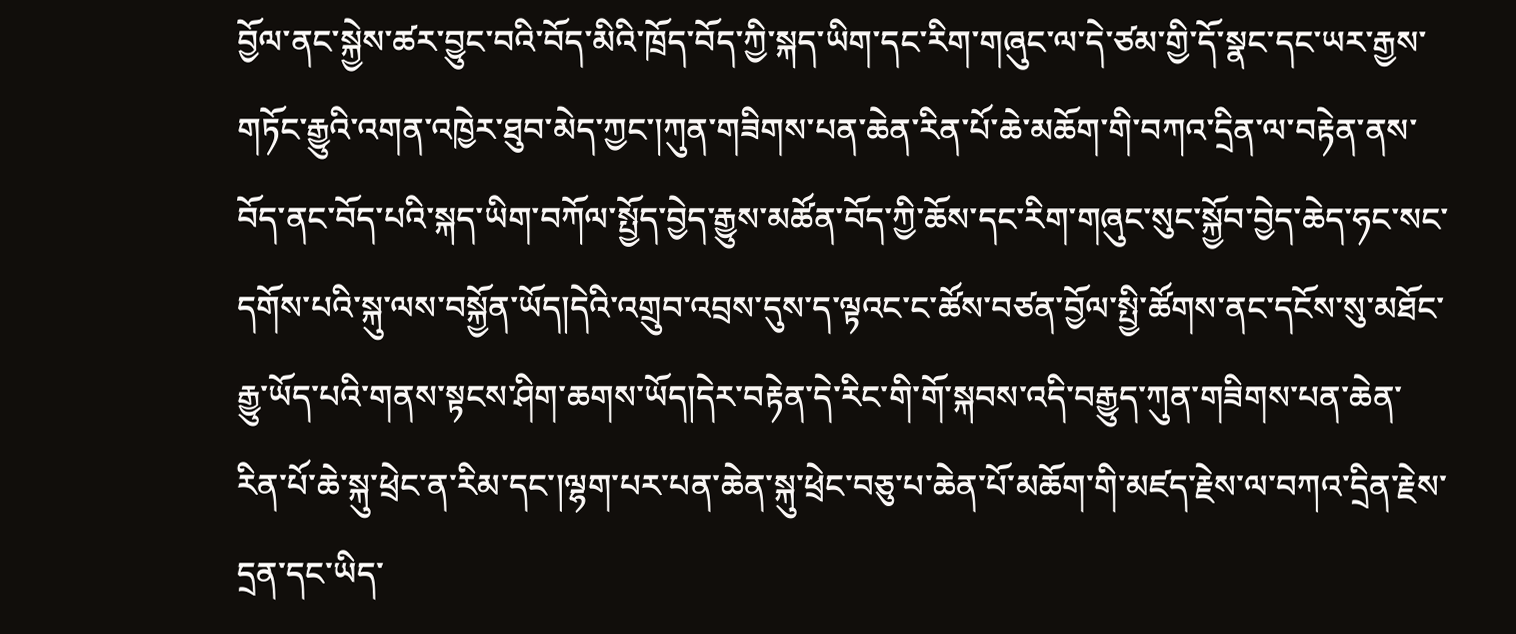བྱོལ་ནང་སྐྱེས་ཚར་བྱུང་བའི་བོད་མིའི་ཁྲོད་བོད་ཀྱི་སྐད་ཡིག་དང་རིག་གཞུང་ལ་དེ་ཙམ་གྱི་དོ་སྣང་དང་ཡར་རྒྱས་གཏོང་རྒྱུའི་འགན་འཁྱེར་ཐུབ་མེད་ཀྱང་།ཀུན་གཟིགས་པན་ཆེན་རིན་པོ་ཆེ་མཆོག་གི་བཀའ་དྲིན་ལ་བརྟེན་ནས་བོད་ནང་བོད་པའི་སྐད་ཡིག་བཀོལ་སྤྱོད་བྱེད་རྒྱུས་མཚོན་བོད་ཀྱི་ཆོས་དང་རིག་གཞུང་སུང་སྐྱོབ་བྱེད་ཆེད་ཧང་སང་དགོས་པའི་སྐུ་ལས་བསྐྱོན་ཡོད།དེའི་འགྲུབ་འབྲས་དུས་ད་ལྟའང་ང་ཚོས་བཙན་བྱོལ་སྤྱི་ཚོགས་ནང་དངོས་སུ་མཐོང་རྒྱུ་ཡོད་པའི་གནས་སྟངས་ཤིག་ཆགས་ཡོད།དེར་བརྟེན་དེ་རིང་གི་གོ་སྐབས་འདི་བརྒྱུད་ཀུན་གཟིགས་པན་ཆེན་རིན་པོ་ཆེ་སྐུ་ཕྲེང་ན་རིམ་དང་།ལྷག་པར་པན་ཆེན་སྐུ་ཕྲེང་བཅུ་པ་ཆེན་པོ་མཆོག་གི་མཛད་རྗེས་ལ་བཀའ་དྲིན་རྗེས་དྲན་དང་ཡིད་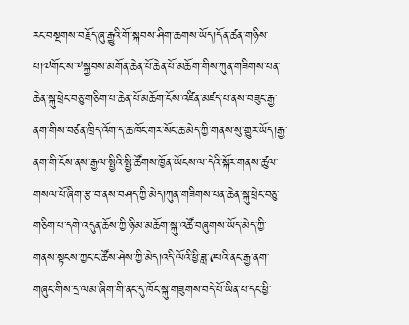རང་བསྔགས་བརྗོད་ཞུ་རྒྱུའི་གོ་སྐབས་ཤིག་ཆགས་ཡོད།དོན་ཚན་གཉིས་པ།༧གོང་ས་༸སྐྱབས་མགོན་ཆེན་པོ་ཆེན་པོ་མཆོག་གིས་ཀུན་གཟིགས་པན་ཆེན་སྐུ་ཕྲེང་བཅུ་གཅིག་པ་ཆེན་པོ་མཆོག་ངོས་འཛིན་མཛད་པ་ནས་བཟུང་རྒྱ་ནག་གིས་བཙན་ཁྲིད་འོག་ད་ཆ་ཁོང་གར་སོང་ཆ་མེད་ཀྱི་གནས་སུ་གྱུར་ཡོད།རྒྱ་ནག་གི་ངོས་ནས་རྒྱལ་སྤྱིའི་སྤྱི་ཚོགས་ཁྱོན་ཡོངས་ལ་དེའི་སྐོར་གནས་ཚུལ་གསལ་པོ་ཞིག་རྩ་བ་ནས་བཤད་ཀྱི་མེད།ཀུན་གཟིགས་པན་ཆེན་སྐུ་ཕྲེང་བཅུ་གཅིག་པ་དགེ་འདུན་ཆོས་ཀྱི་ཉི་མ་མཆོག་སྐུ་འཚོ་བཞུགས་ཡོད་མེད་ཀྱི་གནས་སྟངས་ཀྱང་ང་ཚོས་ཤེས་ཀྱི་མེད།འདི་ལོའི་ཕྱི་ཟླ་༩པའི་ནང་རྒྱ་ནག་གཞུང་གིས་དྲ་ལམ་ཞིག་གི་ནང་དུ་ཁོང་སྐུ་གཟུགས་བདེ་པོ་ཡིན་པ་དང་ཕྱི་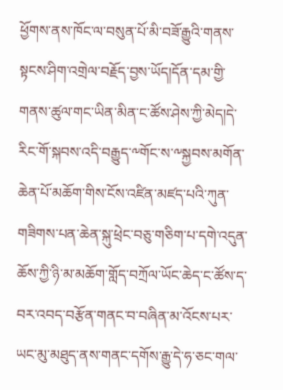ཕྱོགས་ནས་ཁོང་ལ་བསུན་པོ་མི་བཟོ་རྒྱུའི་གནས་སྟངས་ཤིག་འགྲེལ་བརྗོད་བྱས་ཡོད།དོན་དམ་གྱི་གནས་ཚུལ་གང་ཡིན་མིན་ང་ཚོས་ཤེས་ཀྱི་མེད།དེ་རིང་གོ་སྐབས་འདི་བརྒྱུད་༸གོང་ས་༸སྐྱབས་མགོན་ཆེན་པོ་མཆོག་གིས་ངོས་འཛིན་མཛད་པའི་ཀུན་གཟིགས་པན་ཆེན་སྐུ་ཕྲེང་བཅུ་གཅིག་པ་དགེ་འདུན་ཆོས་ཀྱི་ཉི་མ་མཆོག་གློད་བཀྲོལ་ཡོང་ཆེད་ང་ཚོས་ད་བར་འབད་བརྩོན་གནང་བ་བཞིན་མ་འོངས་པར་ཡང་མུ་མཐུད་ནས་གནང་དགོས་རྒྱུ་དེ་ཧ་ཅང་གལ་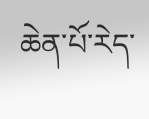ཆེན་པོ་རེད་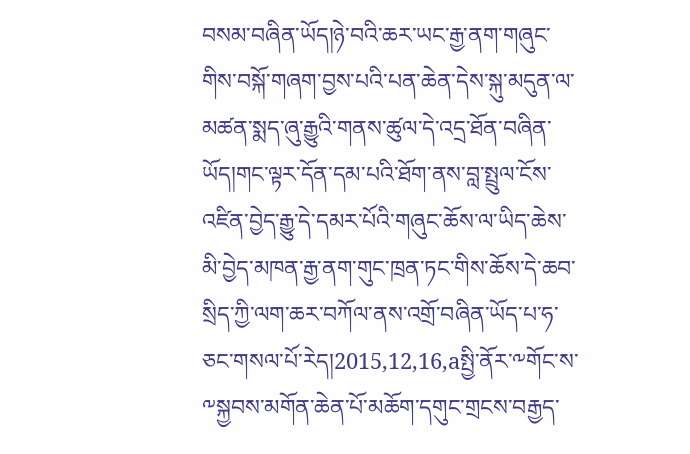བསམ་བཞིན་ཡོད།ཉེ་བའི་ཆར་ཡང་རྒྱ་ནག་གཞུང་གིས་བསྐོ་གཞག་བྱས་པའི་པན་ཆེན་དེས་སྐུ་མདུན་ལ་མཚན་སྨད་ཞུ་རྒྱུའི་གནས་ཚུལ་དེ་འདྲ་ཐོན་བཞིན་ཡོད།གང་ལྟར་དོན་དམ་པའི་ཐོག་ནས་བླ་སྤྲུལ་ངོས་འཛིན་བྱེད་རྒྱུ་དེ་དམར་པོའི་གཞུང་ཆོས་ལ་ཡིད་ཆེས་མི་བྱེད་མཁན་རྒྱ་ནག་གུང་ཁྲན་ཏང་གིས་ཆོས་དེ་ཆབ་སྲིད་ཀྱི་ལག་ཆར་བཀོལ་ནས་འགྲོ་བཞིན་ཡོད་པ་ཧ་ཅང་གསལ་པོ་རེད།2015,12,16,aསྤྱི་ནོར་༸གོང་ས་༸སྐྱབས་མགོན་ཆེན་པོ་མཆོག་དགུང་གྲངས་བརྒྱད་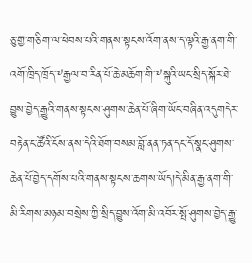ཅུ་གྱ་གཅིག་ལ་ཕེབས་པའི་གནས་སྟངས་འོག་ནས་ད་ལྟའི་རྒྱ་ནག་གི་འགོ་ཁྲིད་ཁྲོད་༸རྒྱལ་བ་རིན་པོ་ཆེ་མཆོག་གི་༸སྐུའི་ཡང་སྲིད་སྐོར་ཐེ་བྱུས་བྱེད་རྒྱུའི་གནས་སྟངས་ཤུགས་ཆེན་པོ་ཞིག་ཡོང་བཞིན་འདུགདེར་བརྟེན་ང་ཚོའི་ངོས་ནས་དེའི་ཐོག་བསམ་བློ་ནན་ཏན་དང་དོ་སྣང་ཤུགས་ཆེན་པོ་བྱེད་དགོས་པའི་གནས་སྟངས་ཆགས་ཡོད།དེ་མིན་རྒྱ་ནག་གི་མི་རིགས་མཉམ་བསྲེས་ཀྱི་སྲིད་བྱུས་འོག་མི་འབོར་སྤོ་ཤུགས་བྱེད་རྒྱུ་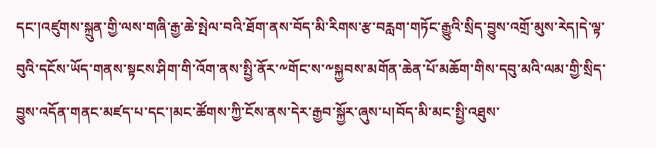དང་།འཛུགས་སྐྲུན་གྱི་ལས་གཞི་རྒྱ་ཆེ་སྤེལ་བའི་ཐོག་ནས་བོད་མི་རིགས་རྩ་བརླག་གཏོང་རྒྱུའི་སྲིད་བྱུས་འགྲོ་མུས་རེད།དེ་ལྟ་བུའི་དངོས་ཡོད་གནས་སྟངས་ཤིག་གི་འོག་ནས་སྤྱི་ནོར་༸གོང་ས་༸སྐྱབས་མགོན་ཆེན་པོ་མཆོག་གིས་དབུ་མའི་ལམ་གྱི་སྲིད་བྱུས་འདོན་གནང་མཛད་པ་དང་།མང་ཚོགས་ཀྱི་ངོས་ནས་དེར་རྒྱབ་སྐྱོར་ཞུས་པ།བོད་མི་མང་སྤྱི་འཐུས་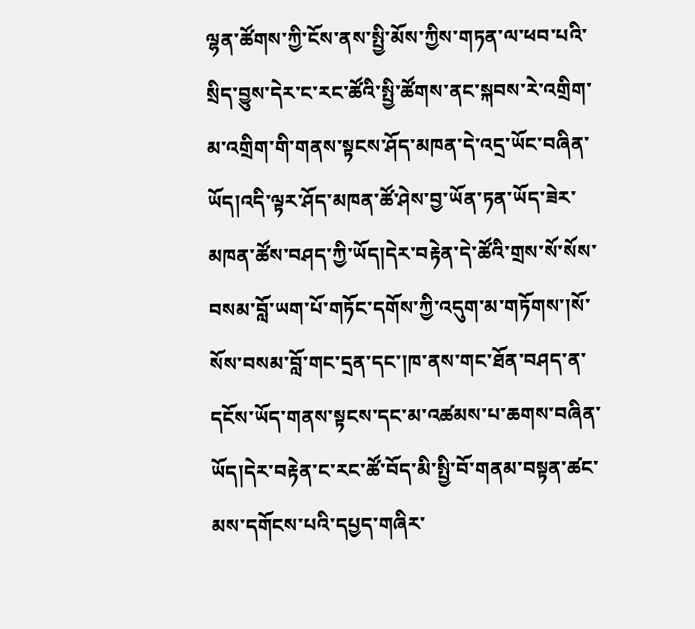ལྷན་ཚོགས་ཀྱི་ངོས་ནས་སྤྱི་མོས་ཀྱིས་གཏན་ལ་ཕབ་པའི་སྲིད་བྱུས་དེར་ང་རང་ཚོའི་སྤྱི་ཚོགས་ནང་སྐབས་རེ་འགྲིག་མ་འགྲིག་གི་གནས་སྟངས་ཤོད་མཁན་དེ་འདྲ་ཡོང་བཞིན་ཡོད།འདི་ལྟར་ཤོད་མཁན་ཚོ་ཤེས་བྱ་ཡོན་ཏན་ཡོད་ཟེར་མཁན་ཚོས་བཤད་ཀྱི་ཡོད།དེར་བརྟེན་དེ་ཚོའི་གྲས་སོ་སོས་བསམ་བློ་ཡག་པོ་གཏོང་དགོས་ཀྱི་འདུག་མ་གཏོགས་།སོ་སོས་བསམ་བློ་གང་དྲན་དང་།ཁ་ནས་གང་ཐོན་བཤད་ན་དངོས་ཡོད་གནས་སྟངས་དང་མ་འཚམས་པ་ཆགས་བཞིན་ཡོད།དེར་བརྟེན་ང་རང་ཚོ་བོད་མི་སྤྱི་བོ་གནམ་བསྟན་ཚང་མས་དགོངས་པའི་དཔྱད་གཞིར་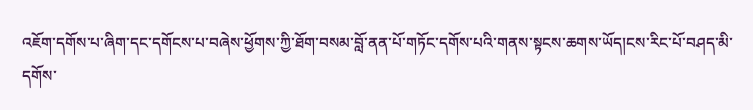འཇོག་དགོས་པ་ཞིག་དང་དགོངས་པ་བཞེས་ཕྱོགས་ཀྱི་ཐོག་བསམ་བློ་ནན་པོ་གཏོང་དགོས་པའི་གནས་སྟངས་ཆགས་ཡོད།ངས་རིང་པོ་བཤད་མི་དགོས་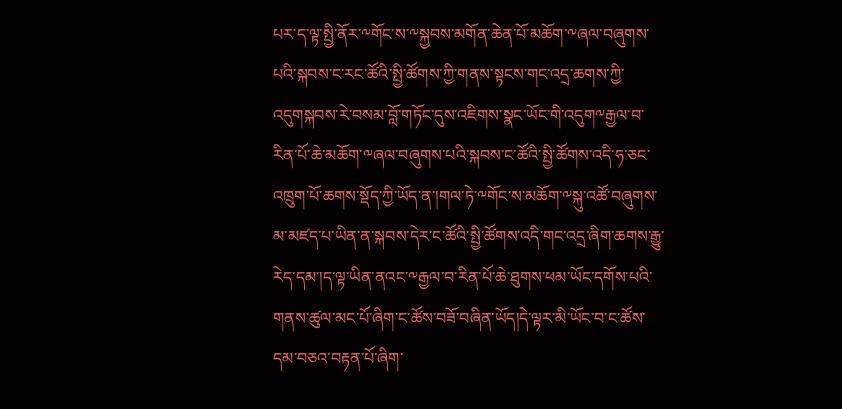པར་ད་ལྟ་སྤྱི་ནོར་༸གོང་ས་༸སྐྱབས་མགོན་ཆེན་པོ་མཆོག་༸ཞལ་བཞུགས་པའི་སྐབས་ང་རང་ཚོའི་སྤྱི་ཚོགས་ཀྱི་གནས་སྟངས་གང་འདྲ་ཆགས་ཀྱི་འདུགསྐབས་རེ་བསམ་བློ་གཏོང་དུས་འཇིགས་སྣང་ཡོང་གི་འདུག༸རྒྱལ་བ་རིན་པོ་ཆེ་མཆོག་༸ཞལ་བཞུགས་པའི་སྐབས་ང་ཚོའི་སྤྱི་ཚོགས་འདི་ཧ་ཅང་འཁྲུག་པོ་ཆགས་སྡོད་ཀྱི་ཡོད་ན་།གལ་ཏེ་༸གོང་ས་མཆོག་༸སྐུ་འཚོ་བཞུགས་མ་མཛད་པ་ཡིན་ན་སྐབས་དེར་ང་ཚོའི་སྤྱི་ཚོགས་འདི་གང་འདྲ་ཞིག་ཆགས་རྒྱུ་རེད་དམ་།ད་ལྟ་ཡིན་ནའང་༸རྒྱལ་བ་རིན་པོ་ཆེ་ཐུགས་ཕམ་ཡོང་དགོས་པའི་གནས་ཚུལ་མང་པོ་ཞིག་ང་ཚོས་བཟོ་བཞིན་ཡོད།དེ་ལྟར་མི་ཡོང་བ་ང་ཚོས་དམ་བཅའ་བརྟན་པོ་ཞིག་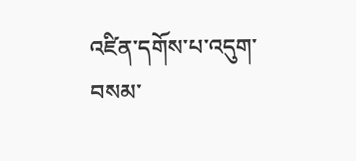འཛིན་དགོས་པ་འདུག་བསམ་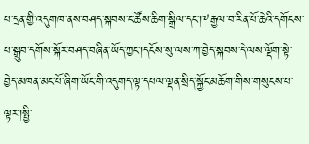པ་དྲན་གྱི་འདུགཁ་ནས་བཤད་སྐབས་ང་ཚོས་ཆིག་སྒྲིལ་དང་།༸རྒྱལ་བ་རིན་པོ་ཆེའི་དགོངས་པ་སྒྲུབ་དགོས་སྐོར་བཤད་བཞིན་ཡོད་ཀྱང་།དངོས་སུ་ལས་ཀ་བྱེད་སྐབས་དེ་ལས་ལྡོག་སྟེ་བྱེད་མཁན་མང་པོ་ཞིག་ཡོང་གི་འདུགད་ལྟ་དཔལ་ལྡན་སྲིད་སྐྱོང་མཆོག་གིས་གསུངས་པ་ལྟར་།སྤྱི་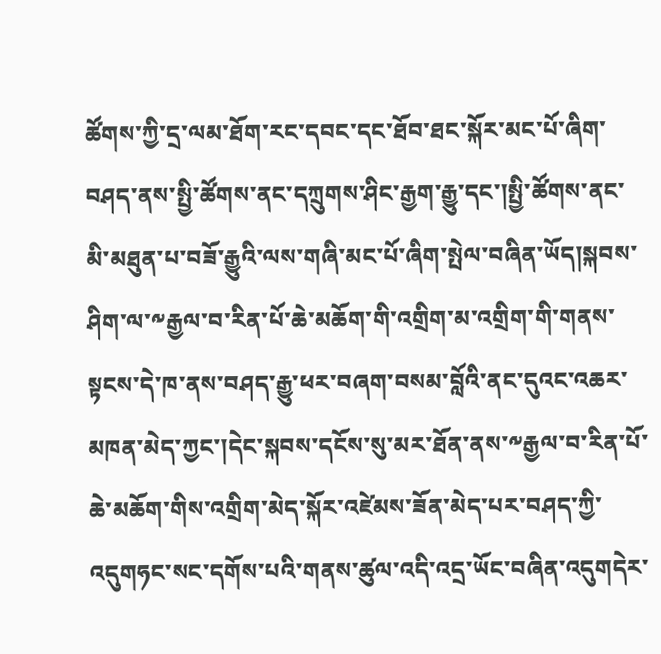ཚོགས་ཀྱི་དྲ་ལམ་ཐོག་རང་དབང་དང་ཐོབ་ཐང་སྐོར་མང་པོ་ཞིག་བཤད་ནས་སྤྱི་ཚོགས་ནང་དཀྲུགས་ཤིང་རྒྱག་རྒྱུ་དང་།སྤྱི་ཚོགས་ནང་མི་མཐུན་པ་བཟོ་རྒྱུའི་ལས་གཞི་མང་པོ་ཞིག་སྤེལ་བཞིན་ཡོད།སྐབས་ཤིག་ལ་༸རྒྱལ་བ་རིན་པོ་ཆེ་མཆོག་གི་འགྲིག་མ་འགྲིག་གི་གནས་སྟངས་དེ་ཁ་ནས་བཤད་རྒྱུ་ཕར་བཞག་བསམ་བློའི་ནང་དུའང་འཆར་མཁན་མེད་ཀྱང་།དེང་སྐབས་དངོས་སུ་མར་ཐོན་ནས་༸རྒྱལ་བ་རིན་པོ་ཆེ་མཆོག་གིས་འགྲིག་མེད་སྐོར་འཛེམས་ཟོན་མེད་པར་བཤད་ཀྱི་འདུགཧང་སང་དགོས་པའི་གནས་ཚུལ་འདི་འདྲ་ཡོང་བཞིན་འདུགདེར་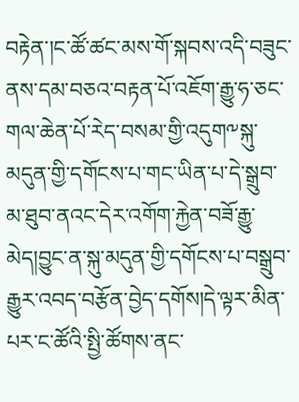བརྟེན་།ང་ཚོ་ཚང་མས་གོ་སྐབས་འདི་བཟུང་ནས་དམ་བཅའ་བརྟན་པོ་འཇོག་རྒྱུ་ཧ་ཅང་གལ་ཆེན་པོ་རེད་བསམ་གྱི་འདུག༸སྐུ་མདུན་གྱི་དགོངས་པ་གང་ཡིན་པ་དེ་སྒྲུབ་མ་ཐུབ་ནའང་དེར་འགོག་རྐྱེན་བཟོ་རྒྱུ་མེད།བྱུང་ན་སྐུ་མདུན་གྱི་དགོངས་པ་བསྒྲུབ་རྒྱུར་འབད་བརྩོན་བྱེད་དགོས།དེ་ལྟར་མིན་པར་ང་ཚོའི་སྤྱི་ཚོགས་ནང་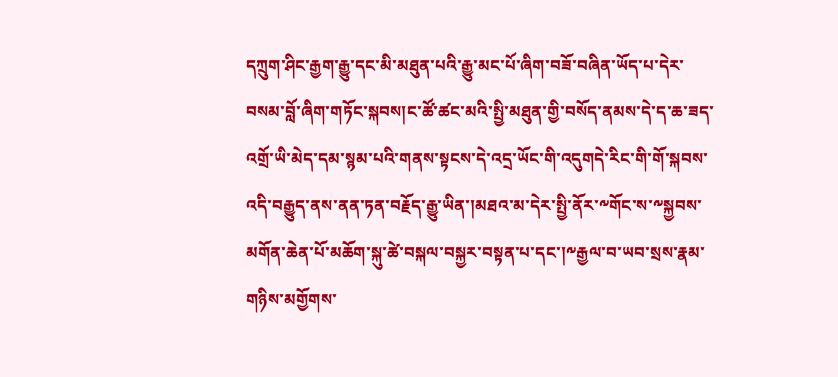དཀྲུག་ཤིང་རྒྱག་རྒྱུ་དང་མི་མཐུན་པའི་རྒྱུ་མང་པོ་ཞིག་བཟོ་བཞིན་ཡོད་པ་དེར་བསམ་བློ་ཞིག་གཏོང་སྐབས།ང་ཚོ་ཚང་མའི་སྤྱི་མཐུན་གྱི་བསོད་ནམས་དེ་ད་ཆ་ཟད་འགྲོ་ཡི་མེད་དམ་སྙམ་པའི་གནས་སྟངས་དེ་འདྲ་ཡོང་གི་འདུགདེ་རིང་གི་གོ་སྐབས་འདི་བརྒྱུད་ནས་ནན་ཏན་བརྗོད་རྒྱུ་ཡིན་།མཐའ་མ་དེར་སྤྱི་ནོར་༸གོང་ས་༸སྐྱབས་མགོན་ཆེན་པོ་མཆོག་སྐུ་ཚེ་བསྐལ་བསྐྱར་བསྟན་པ་དང་།༸རྒྱལ་བ་ཡབ་སྲས་རྣམ་གཉིས་མགྱོགས་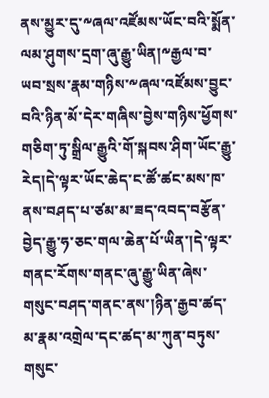ནས་མྱུར་དུ་༸ཞལ་འཛོམས་ཡོང་བའི་སྨོན་ལམ་ཤུགས་དྲག་ཞུ་རྒྱུ་ཡིན།༸རྒྱལ་བ་ཡབ་སྲས་རྣམ་གཉིས་༸ཞལ་འཛོམས་བྱུང་བའི་ཉིན་མོ་དེར་གཞིས་བྱེས་གཉིས་ཕྱོགས་གཅིག་ཏུ་སྒྲིལ་རྒྱུའི་གོ་སྐབས་ཤིག་ཡོང་རྒྱུ་རེད།དེ་ལྟར་ཡོང་ཆེད་ང་ཚོ་ཚང་མས་ཁ་ནས་བཤད་པ་ཙམ་མ་ཟད་འབད་བརྩོན་བྱེད་རྒྱུ་ཧ་ཅང་གལ་ཆེན་པོ་ཡིན་།དེ་ལྟར་གནང་རོགས་གནང་ཞུ་རྒྱུ་ཡིན་ཞེས་གསུང་བཤད་གནང་ནས་།ཉིན་རྒྱབ་ཚད་མ་རྣམ་འགྲེལ་དང་ཚད་མ་ཀུན་བཏུས་གསུང་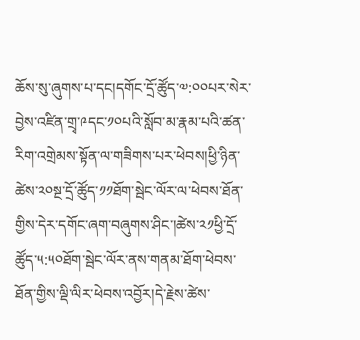ཆོས་སུ་ཞུགས་པ་དང།དགོང་དྲོ་ཚོུད་༧:༠༠པར་སེར་བྱེས་འཛིན་གྲྭ་༩དང་༡༠པའི་སློབ་མ་རྣམ་པའི་ཚན་རིག་འགྲེམས་སྟོན་ལ་གཟིགས་པར་ཕེབས།ཕྱི་ཉིན་ཚེས་༢༠སྔ་དྲོ་ཚོུད་༡༡ཐོག་སྦེང་ལོར་ལ་ཕེབས་ཐོན་གྱིས་དེར་དགོང་ཞག་བཞུགས་ཤིང་།ཚེས་༢༡ཕྱི་དྲོ་ཚོུད་༥:༥༠ཐོག་སྦེང་ལོར་ནས་གནམ་ཐོག་ཕེབས་ཐོན་གྱིས་ལྡི་ལིར་ཕེབས་འབྱོར།དེ་རྗེས་ཚེས་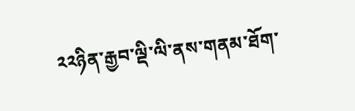༢༢ཉིན་རྒྱབ་ལྡི་ལི་ནས་གནམ་ཐོག་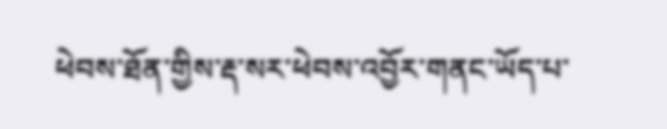ཕེབས་ཐོན་གྱིས་རྡ་སར་ཕེབས་འབྱོར་གནང་ཡོད་པ་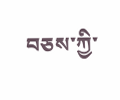བཅས་ཀྱི་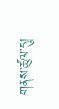གནས་ཚུལ་དུ།